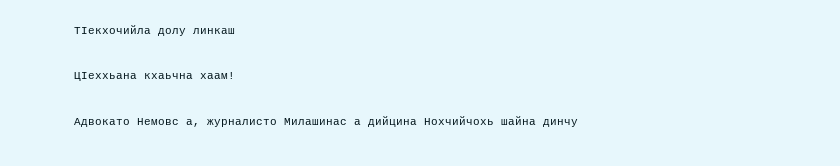ТIекхочийла долу линкаш

ЦIеххьана кхаьчна хаам!

Адвокато Немовс а, журналисто Милашинас а дийцина Нохчийчохь шайна динчу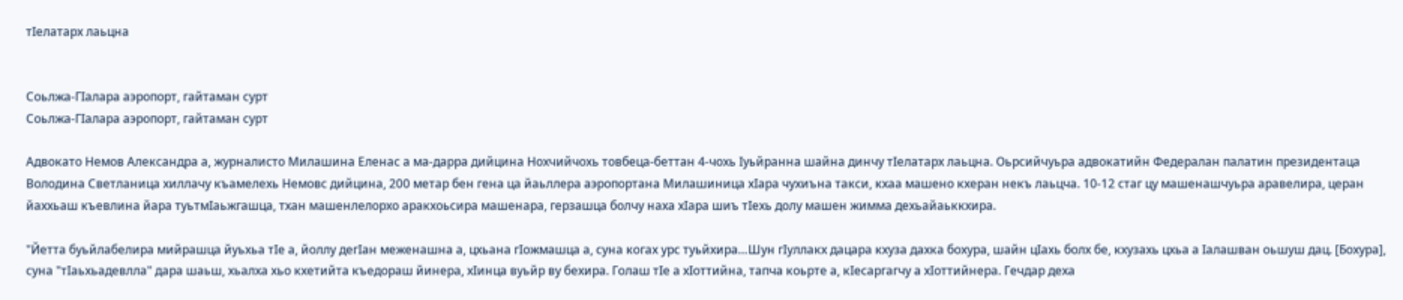тIелатарх лаьцна


Соьлжа-ГIалара аэропорт, гайтаман сурт
Соьлжа-ГIалара аэропорт, гайтаман сурт

Адвокато Немов Александра а, журналисто Милашина Еленас а ма-дарра дийцина Нохчийчохь товбеца-беттан 4-чохь Iуьйранна шайна динчу тIелатарх лаьцна. Оьрсийчуьра адвокатийн Федералан палатин президентаца Володина Светланица хиллачу къамелехь Немовс дийцина, 200 метар бен гена ца йаьллера аэропортана Милашиница хIара чухиъна такси, кхаа машено кхеран некъ лаьцча. 10-12 стаг цу машенашчуьра аравелира, церан йаххьаш къевлина йара туьтмIаьжгашца, тхан машенлелорхо аракхоьсира машенара, герзашца болчу наха хIара шиъ тIехь долу машен жимма дехьайаьккхира.

"Йетта буьйлабелира мийрашца йуьхьа тIе а, йоллу дегIан меженашна а, цхьана гIожмашца а, суна когах урс туьйхира…Шун гIуллакх дацара кхуза дахка бохура, шайн цIахь болх бе, кхузахь цхьа а Iалашван оьшуш дац. [Бохура], суна "тIаьхьадевлла" дара шаьш, хьалха хьо кхетийта къедораш йинера, хIинца вуьйр ву бехира. Голаш тIе а хIоттийна, тапча коьрте а, кIесаргагчу а хIоттийнера. Гечдар деха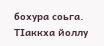бохура соьга. ТIаккха йоллу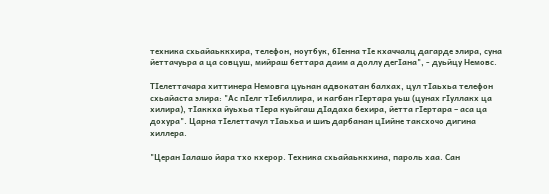техника схьайаьккхира, телефон, ноутбук, бIенна тIе кхаччалц дагарде элира, суна йеттачуьра а ца совцуш, мийраш беттара даим а доллу дегIана", - дуьйцу Немовс.

ТIелеттачара хиттинера Немовга цуьнан адвокатан балхах, цул тIаьхьа телефон схьайаста элира: "Ас пIелг тIебиллира, и кагбан гIертара уьш (цунах гIуллакх ца хилира), тIаккха йуьхьа тIера куьйгаш дIадаха бехира, йетта гIертара – аса ца дохура". Царна тIелеттачул тIаьхьа и шиъ дарбанан цIийне таксхочо дигина хиллера.

"Церан Iалашо йара тхо кхерор. Техника схьайаьккхина, пароль хаа. Сан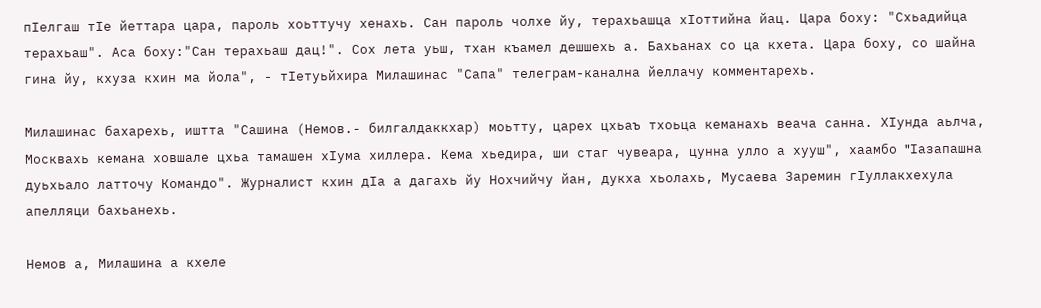пIелгаш тIе йеттара цара, пароль хоьттучу хенахь. Сан пароль чолхе йу, терахьашца хIоттийна йац. Цара боху: "Схьадийца терахьаш". Аса боху:"Сан терахьаш дац!". Сох лета уьш, тхан къамел дешшехь а. Бахьанах со ца кхета. Цара боху, со шайна гина йу, кхуза кхин ма йола", - тIетуьйхира Милашинас "Сапа" телеграм-канална йеллачу комментарехь.

Милашинас бахарехь, иштта "Сашина (Немов.- билгалдаккхар) моьтту, царех цхьаъ тхоьца кеманахь веача санна. ХIунда аьлча, Москвахь кемана ховшале цхьа тамашен хIума хиллера. Кема хьедира, ши стаг чувеара, цунна улло а хууш", хаамбо "Iазапашна дуьхьало латточу Командо". Журналист кхин дIа а дагахь йу Нохчийчу йан, дукха хьолахь, Мусаева Заремин гIуллакхехула апелляци бахьанехь.

Немов а, Милашина а кхеле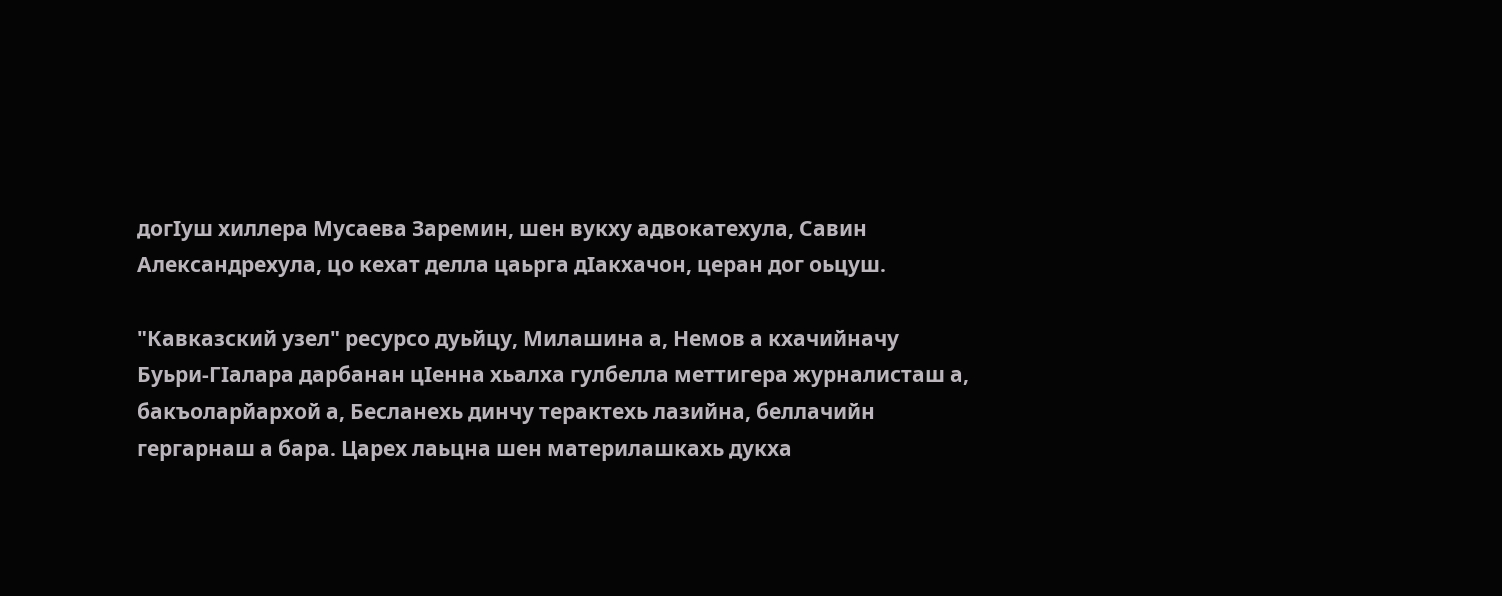догIуш хиллера Мусаева Заремин, шен вукху адвокатехула, Савин Александрехула, цо кехат делла цаьрга дIакхачон, церан дог оьцуш.

"Кавказский узел" ресурсо дуьйцу, Милашина а, Немов а кхачийначу Буьри-ГIалара дарбанан цIенна хьалха гулбелла меттигера журналисташ а, бакъоларйархой а, Бесланехь динчу терактехь лазийна, беллачийн гергарнаш а бара. Царех лаьцна шен материлашкахь дукха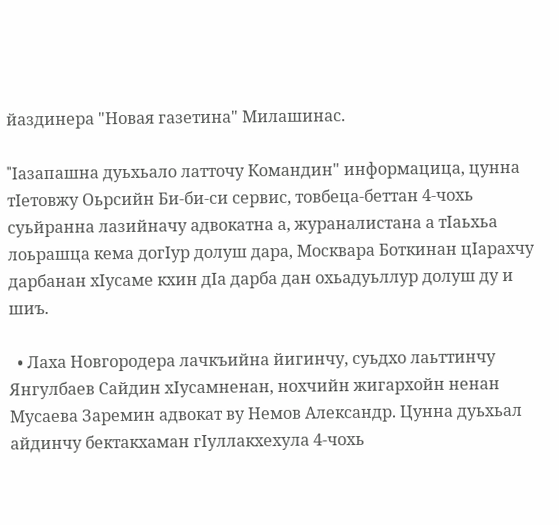йаздинера "Новая газетина" Милашинас.

"Iазапашна дуьхьало латточу Командин" информацица, цунна тIетовжу Оьрсийн Би-би-си сервис, товбеца-беттан 4-чохь суьйранна лазийначу адвокатна а, жураналистана а тIаьхьа лоьрашца кема догIур долуш дара, Москвара Боткинан цIарахчу дарбанан хIусаме кхин дIа дарба дан охьадуьллур долуш ду и шиъ.

  • Лаха Новгородера лачкъийна йигинчу, суьдхо лаьттинчу Янгулбаев Сайдин хIусамненан, нохчийн жигархойн ненан Мусаева Заремин адвокат ву Немов Александр. Цунна дуьхьал айдинчу бектакхаман гIуллакхехула 4-чохь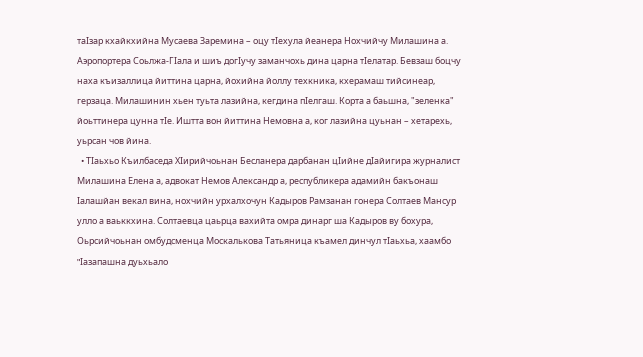таIзар кхайкхийна Мусаева Заремина – оцу тIехула йеанера Нохчийчу Милашина а. Аэропортера Соьлжа-ГIала и шиъ догIучу заманчохь дина царна тIелатар. Бевзаш боцчу наха къизаллица йиттина царна, йохийна йоллу техкника, кхерамаш тийсинеар, герзаца. Милашинин хьен туьта лазийна, кегдина пIелгаш. Корта а баьшна, "зеленка" йоьттинера цунна тIе. Иштта вон йиттина Немовна а, ког лазийна цуьнан – хетарехь, уьрсан чов йина.
  • ТIаьхьо Къилбаседа ХIирийчоьнан Бесланера дарбанан цIийне дIайигира журналист Милашина Елена а, адвокат Немов Александр а, республикера адамийн бакъонаш Iалашйан векал вина, нохчийн урхалхочун Кадыров Рамзанан гонера Солтаев Мансур улло а ваьккхина. Солтаевца цаьрца вахийта омра динарг ша Кадыров ву бохура, Оьрсийчоьнан омбудсменца Москалькова Татьяница къамел динчул тIаьхьа, хаамбо "Iазапашна дуьхьало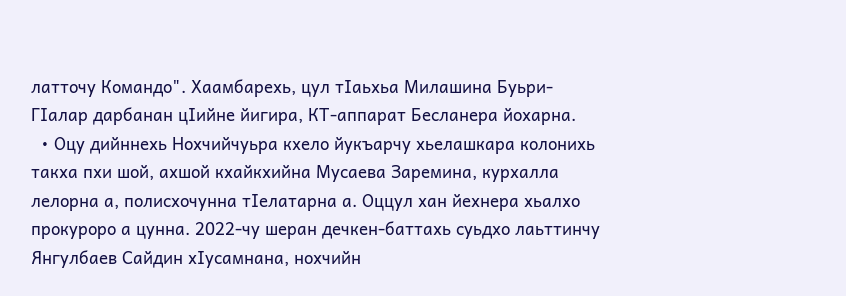латточу Командо". Хаамбарехь, цул тIаьхьа Милашина Буьри-ГIалар дарбанан цIийне йигира, КТ-аппарат Бесланера йохарна.
  • Оцу дийннехь Нохчийчуьра кхело йукъарчу хьелашкара колонихь такха пхи шой, ахшой кхайкхийна Мусаева Заремина, курхалла лелорна а, полисхочунна тIелатарна а. Оццул хан йехнера хьалхо прокуроро а цунна. 2022-чу шеран дечкен-баттахь суьдхо лаьттинчу Янгулбаев Сайдин хIусамнана, нохчийн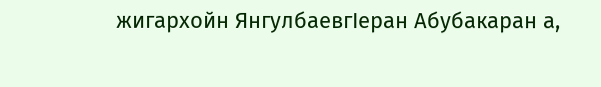жигархойн ЯнгулбаевгIеран Абубакаран а,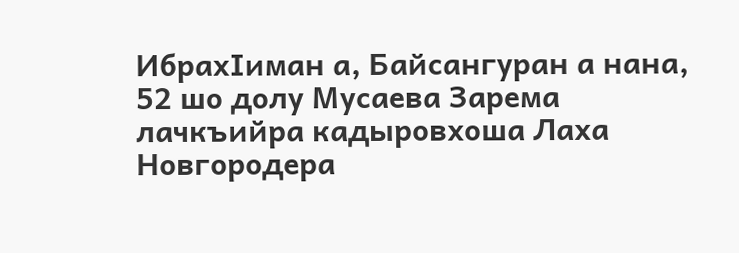ИбрахIиман а, Байсангуран а нана, 52 шо долу Мусаева Зарема лачкъийра кадыровхоша Лаха Новгородера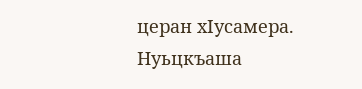церан хIусамера. Нуьцкъаша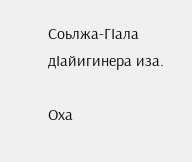Соьлжа-ГIала дIайигинера иза.

Оха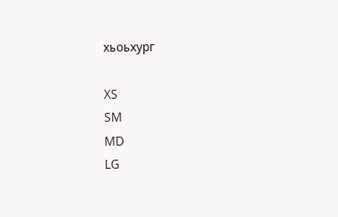хьоьхург

XS
SM
MD
LG